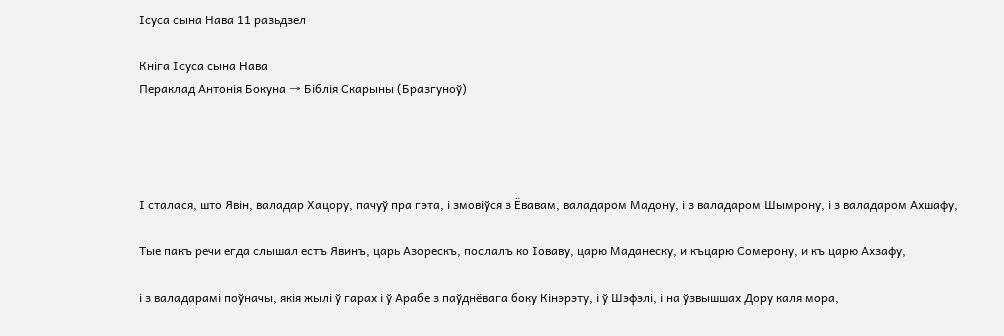Ісуса сына Нава 11 разьдзел

Кніга Ісуса сына Нава
Пераклад Антонія Бокуна → Біблія Скарыны (Бразгуноў)




І сталася, што Явін, валадар Хацору, пачуў пра гэта, і змовіўся з Ёвавам, валадаром Мадону, і з валадаром Шымрону, і з валадаром Ахшафу,

Тые пакъ речи егда слышал естъ Явинъ, царь Азорескъ, послалъ ко Іоваву, царю Маданеску, и къцарю Сомерону, и къ царю Ахзафу,

і з валадарамі поўначы, якія жылі ў гарах і ў Арабе з паўднёвага боку Кінэрэту, і ў Шэфэлі, і на ўзвышшах Дору каля мора,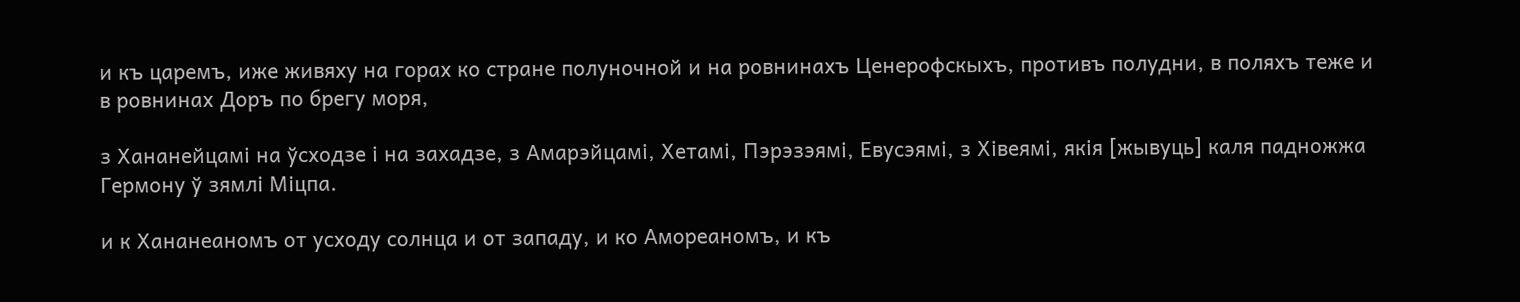и къ царемъ, иже живяху на горах ко стране полуночной и на ровнинахъ Ценерофскыхъ, противъ полудни, в поляхъ теже и в ровнинах Доръ по брегу моря,

з Хананейцамі на ўсходзе і на захадзе, з Амарэйцамі, Хетамі, Пэрэзэямі, Евусэямі, з Хівеямі, якія [жывуць] каля падножжа Гермону ў зямлі Міцпа.

и к Хананеаномъ от усходу солнца и от западу, и ко Амореаномъ, и къ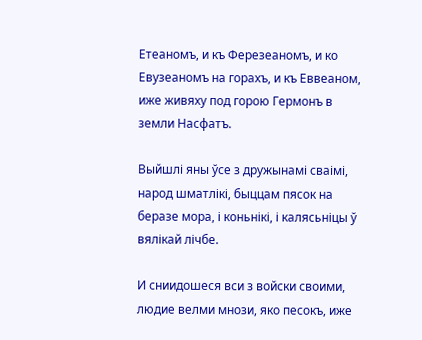Етеаномъ, и къ Ферезеаномъ, и ко Евузеаномъ на горахъ, и къ Еввеаном, иже живяху под горою Гермонъ в земли Насфатъ.

Выйшлі яны ўсе з дружынамі сваімі, народ шматлікі, быццам пясок на беразе мора, і коньнікі, і калясьніцы ў вялікай лічбе.

И сниидошеся вси з войски своими, людие велми мнози, яко песокъ, иже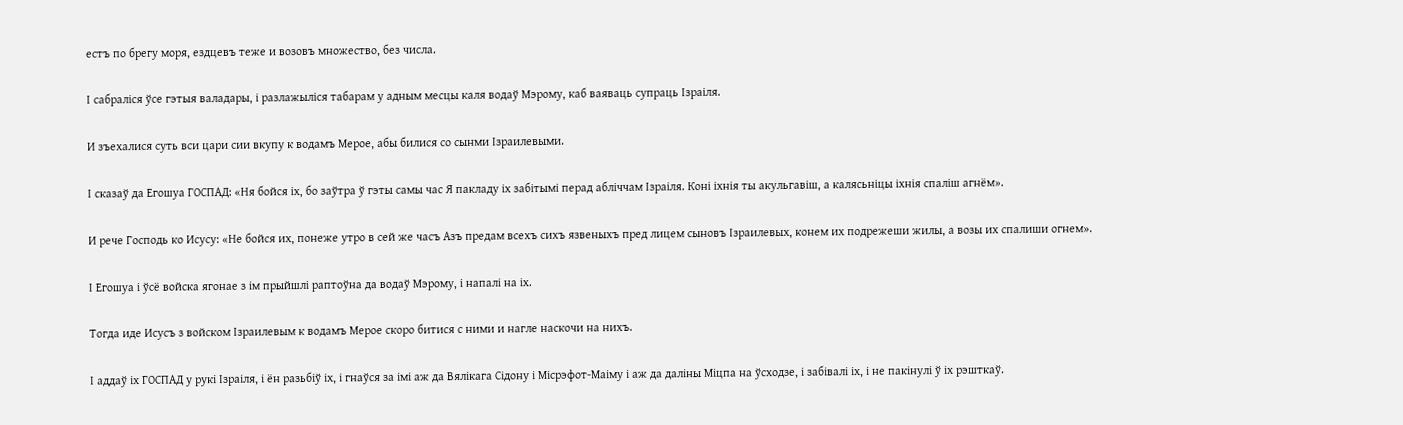естъ по брегу моря, ездцевъ теже и возовъ множество, без числа.

І сабраліся ўсе гэтыя валадары, і разлажыліся табарам у адным месцы каля водаў Мэрому, каб ваяваць супраць Ізраіля.

И зъехалися суть вси цари сии вкупу к водамъ Мерое, абы билися со сынми Ізраилевыми.

І сказаў да Егошуа ГОСПАД: «Ня бойся іх, бо заўтра ў гэты самы час Я пакладу іх забітымі перад абліччам Ізраіля. Коні іхнія ты акульгавіш, а калясьніцы іхнія спаліш агнём».

И рече Господь ко Исусу: «Не бойся их, понеже утро в сей же часъ Азъ предам всехъ сихъ язвеныхъ пред лицем сыновъ Ізраилевых, конем их подрежеши жилы, а возы их спалиши огнем».

І Егошуа і ўсё войска ягонае з ім прыйшлі раптоўна да водаў Мэрому, і напалі на іх.

Тогда иде Исусъ з войском Ізраилевым к водамъ Мерое скоро битися с ними и нагле наскочи на нихъ.

І аддаў іх ГОСПАД у рукі Ізраіля, і ён разьбіў іх, і гнаўся за імі аж да Вялікага Сідону і Місрэфот-Маіму і аж да даліны Міцпа на ўсходзе, і забівалі іх, і не пакінулі ў іх рэшткаў.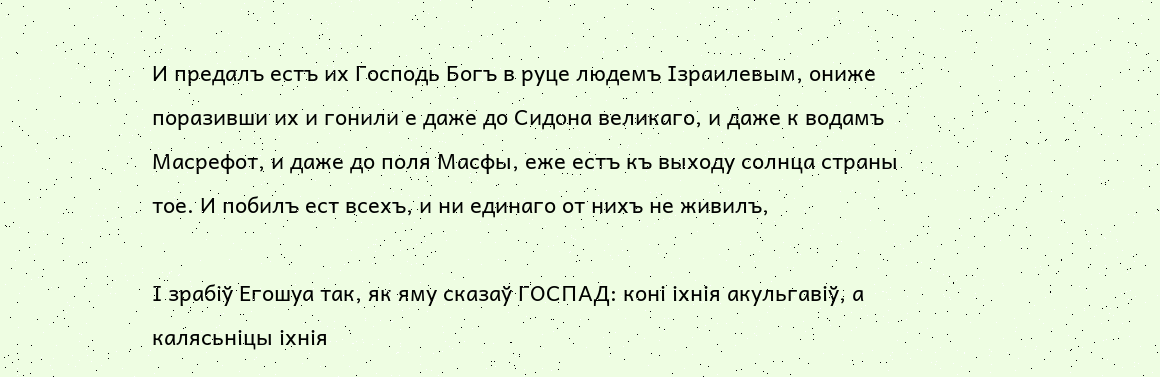И предалъ естъ их Господь Богъ в руце людемъ Ізраилевым, ониже поразивши их и гонили е даже до Сидона великаго, и даже к водамъ Масрефот, и даже до поля Масфы, еже естъ къ выходу солнца страны тое. И побилъ ест всехъ, и ни единаго от нихъ не живилъ,

І зрабіў Егошуа так, як яму сказаў ГОСПАД: коні іхнія акульгавіў, а калясьніцы іхнія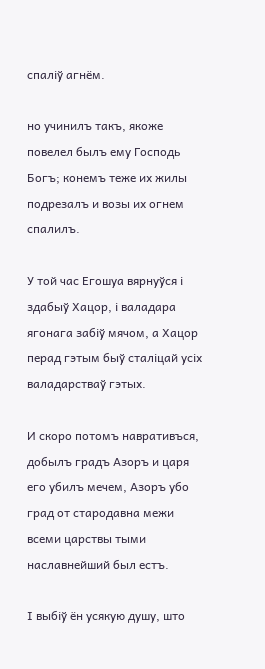спаліў агнём.

но учинилъ такъ, якоже повелел былъ ему Господь Богъ; конемъ теже их жилы подрезалъ и возы их огнем спалилъ.

У той час Егошуа вярнуўся і здабыў Хацор, і валадара ягонага забіў мячом, а Хацор перад гэтым быў сталіцай усіх валадарстваў гэтых.

И скоро потомъ навративъся, добылъ градъ Азоръ и царя его убилъ мечем, Азоръ убо град от стародавна межи всеми царствы тыми наславнейший был естъ.

І выбіў ён усякую душу, што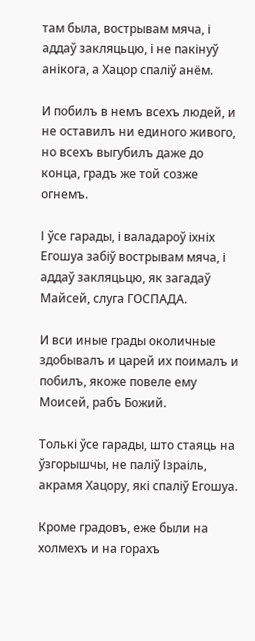там была, вострывам мяча, і аддаў закляцьцю, і не пакінуў анікога, а Хацор спаліў анём.

И побилъ в немъ всехъ людей, и не оставилъ ни единого живого, но всехъ выгубилъ даже до конца, градъ же той созже огнемъ.

І ўсе гарады, і валадароў іхніх Егошуа забіў вострывам мяча, і аддаў закляцьцю, як загадаў Майсей, слуга ГОСПАДА.

И вси иные грады околичные здобывалъ и царей их поималъ и побилъ, якоже повеле ему Моисей, рабъ Божий.

Толькі ўсе гарады, што стаяць на ўзгорышчы, не паліў Ізраіль, акрамя Хацору, які спаліў Егошуа.

Кроме градовъ, еже были на холмехъ и на горахъ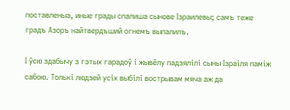поставленыa, иные грады спалиша сынове Ізраилевы; самъ теже градъ Азоръ найтвердъший огнемъ выпалилъ.

І ўсю здабычу з гэтых гарадоў і жывёлу падзялілі сыны Ізраіля паміж сабою. Толькі людзей усіх выбілі вострывам мяча аж да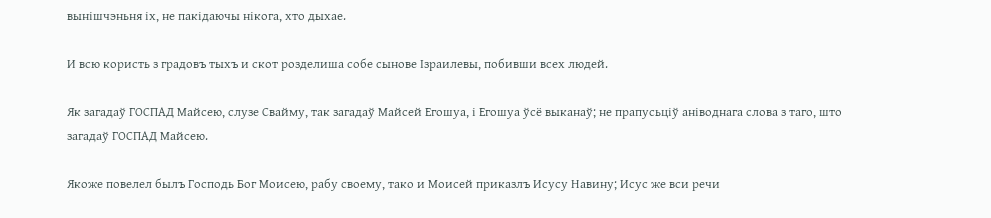вынішчэньня іх, не пакідаючы нікога, хто дыхае.

И всю користь з градовъ тыхъ и скот розделиша собе сынове Ізраилевы, побивши всех людей.

Як загадаў ГОСПАД Майсею, слузе Свайму, так загадаў Майсей Егошуа, і Егошуа ўсё выканаў; не прапусьціў аніводнага слова з таго, што загадаў ГОСПАД Майсею.

Якоже повелел былъ Господь Бог Моисею, рабу своему, тако и Моисей приказлъ Исусу Навину; Исус же вси речи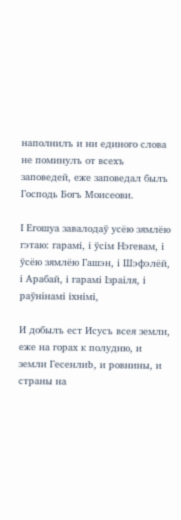наполнилъ и ни единого слова не поминулъ от всехъ заповедей, еже заповедал былъ Господь Богъ Моисеови.

І Егошуа завалодаў усёю зямлёю гэтаю: гарамі, і ўсім Нэгевам, і ўсёю зямлёю Гашэн, і Шэфэлёй, і Арабай, і гарамі Ізраіля, і раўнінамі іхнімі,

И добылъ ест Исусъ всея земли, еже на горах к полудню, и земли Гесенлиb, и ровнины, и страны на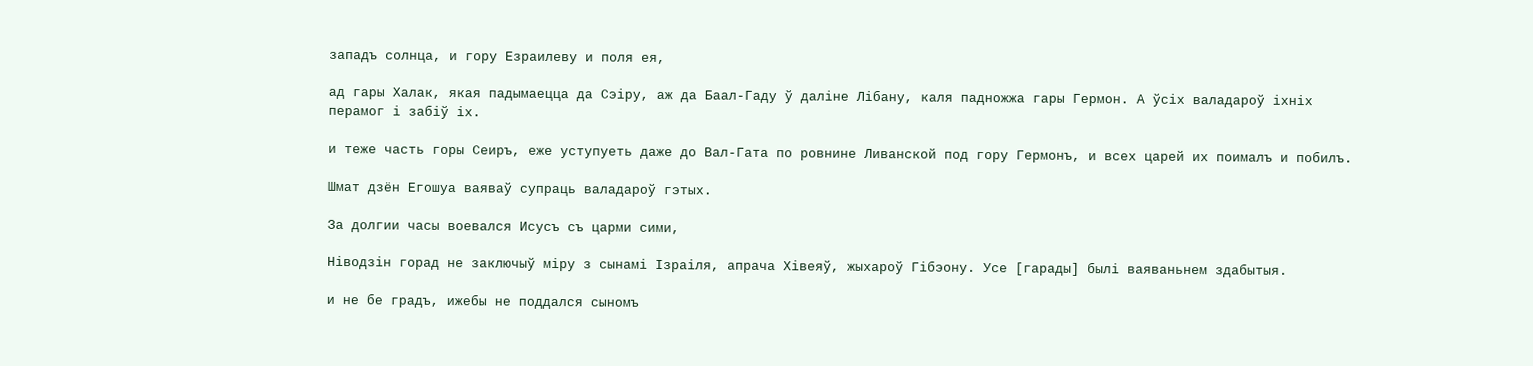западъ солнца, и гору Езраилеву и поля ея,

ад гары Халак, якая падымаецца да Сэіру, аж да Баал-Гаду ў даліне Лібану, каля падножжа гары Гермон. А ўсіх валадароў іхніх перамог і забіў іх.

и теже часть горы Сеиръ, еже уступуеть даже до Вал-Гата по ровнине Ливанской под гору Гермонъ, и всех царей их поималъ и побилъ.

Шмат дзён Егошуа ваяваў супраць валадароў гэтых.

За долгии часы воевался Исусъ съ царми сими,

Ніводзін горад не заключыў міру з сынамі Ізраіля, апрача Хівеяў, жыхароў Гібэону. Усе [гарады] былі ваяваньнем здабытыя.

и не бе градъ, ижебы не поддался сыномъ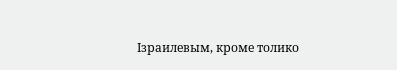Ізраилевым, кроме толико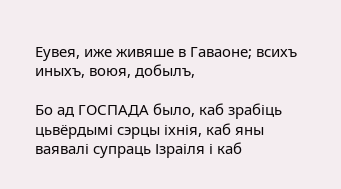Еувея, иже живяше в Гаваоне; всихъ иныхъ, воюя, добылъ,

Бо ад ГОСПАДА было, каб зрабіць цьвёрдымі сэрцы іхнія, каб яны ваявалі супраць Ізраіля і каб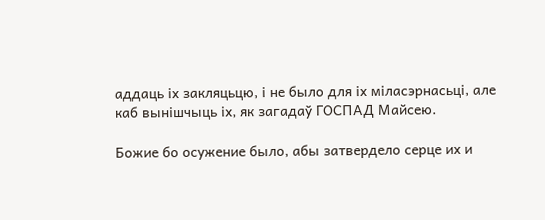аддаць іх закляцьцю, і не было для іх міласэрнасьці, але каб вынішчыць іх, як загадаў ГОСПАД Майсею.

Божие бо осужение было, абы затвердело серце их и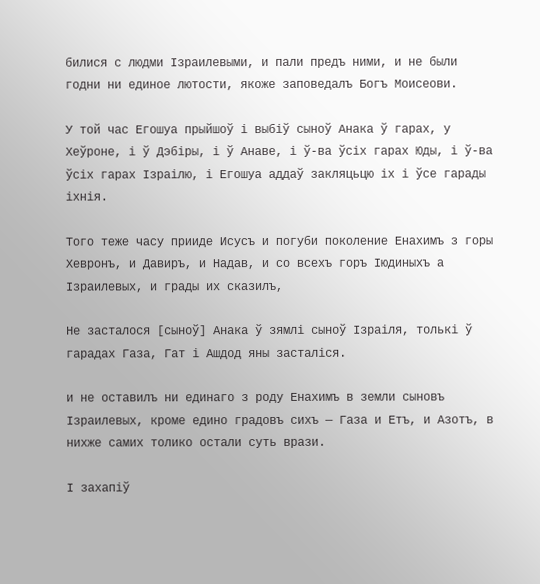билися с людми Ізраилевыми, и пали предъ ними, и не были годни ни единое лютости, якоже заповедалъ Богъ Моисеови.

У той час Егошуа прыйшоў і выбіў сыноў Анака ў гарах, у Хеўроне, і ў Дэбіры, і ў Анаве, і ў-ва ўсіх гарах Юды, і ў-ва ўсіх гарах Ізраілю, і Егошуа аддаў закляцьцю іх і ўсе гарады іхнія.

Того теже часу прииде Исусъ и погуби поколение Енахимъ з горы Хевронъ, и Давиръ, и Надав, и со всехъ горъ Іюдиныхъ а Ізраилевых, и грады их сказилъ,

Не засталося [сыноў] Анака ў зямлі сыноў Ізраіля, толькі ў гарадах Газа, Гат і Ашдод яны засталіся.

и не оставилъ ни единаго з роду Енахимъ в земли сыновъ Ізраилевых, кроме едино градовъ сихъ — Газа и Етъ, и Азотъ, в нихже самих толико остали суть врази.

І захапіў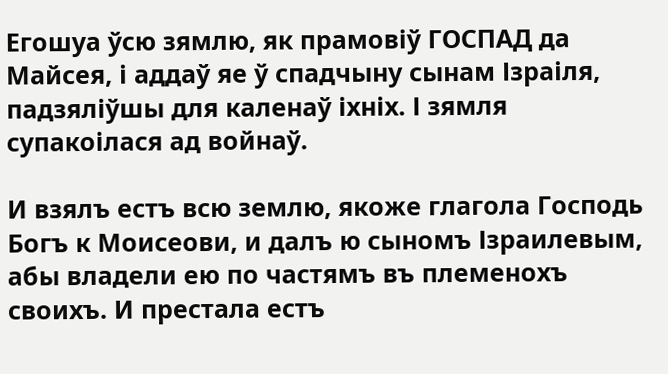Егошуа ўсю зямлю, як прамовіў ГОСПАД да Майсея, і аддаў яе ў спадчыну сынам Ізраіля, падзяліўшы для каленаў іхніх. І зямля супакоілася ад войнаў.

И взялъ естъ всю землю, якоже глагола Господь Богъ к Моисеови, и далъ ю сыномъ Ізраилевым, абы владели ею по частямъ въ племенохъ своихъ. И престала естъ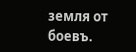земля от боевъ.